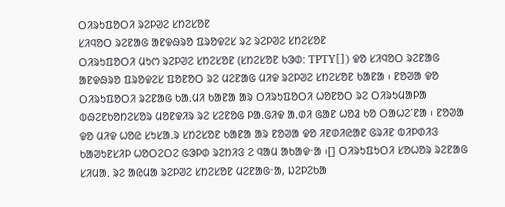ᱛᱤᱨᱩᱯᱚᱛᱤ ᱨᱮᱞᱣᱮ ᱥᱴᱮᱥᱚᱱ
ᱥᱤᱧᱚᱛ ᱨᱮᱱᱟᱜ ᱟᱱᱫᱷᱨᱚ ᱯᱨᱚᱫᱮᱥ ᱨᱮ ᱨᱮᱞᱣᱮ ᱥᱴᱮᱥᱚᱱ
ᱛᱤᱨᱩᱯᱚᱛᱤ ᱢᱩᱬ ᱨᱮᱞᱣᱮ ᱥᱴᱮᱥᱚᱱ (ᱥᱴᱮᱥᱚᱱ ᱠᱳᱰ: TPTY[]) ᱫᱚ ᱥᱤᱧᱚᱛ ᱨᱮᱱᱟᱜ ᱟᱱᱫᱷᱨᱚ ᱯᱨᱚᱫᱮᱥ ᱯᱚᱱᱚᱛ ᱨᱮ ᱢᱮᱱᱟᱜ ᱢᱤᱫ ᱨᱮᱞᱣᱮ ᱥᱴᱮᱥᱚᱱ ᱠᱟᱱᱟ ᱾ ᱱᱚᱣᱟ ᱫᱚ ᱛᱤᱨᱩᱯᱚᱛᱤ ᱨᱮᱱᱟᱜ ᱠᱟᱹᱢᱤ ᱠᱟᱱᱟ ᱟᱨ ᱛᱤᱨᱩᱯᱚᱛᱤ ᱦᱚᱱᱚᱛ ᱨᱮ ᱛᱤᱨᱩᱢᱟᱞᱟ ᱵᱷᱮᱱᱠᱚᱴᱮᱥᱚᱨ ᱢᱚᱱᱫᱤᱨ ᱨᱮ ᱥᱮᱱᱚᱜ ᱞᱟᱹᱜᱤᱫ ᱟᱹᱰᱤ ᱜᱟᱱ ᱦᱚᱲ ᱠᱚ ᱛᱟᱦᱮᱸᱱᱟ ᱾ ᱱᱚᱣᱟ ᱫᱚ ᱢᱤᱫ ᱦᱚᱭ ᱥᱩᱥᱟᱹᱨ ᱥᱴᱮᱥᱚᱱ ᱠᱟᱱᱟ ᱟᱨ ᱱᱚᱣᱟ ᱫᱚ ᱤᱱᱰᱤᱭᱟᱱ ᱜᱨᱤᱱ ᱵᱤᱞᱰᱤᱝ ᱠᱟᱣᱩᱱᱥᱤᱞ ᱦᱚᱛᱮᱛᱮ ᱜᱳᱞᱰ ᱨᱮᱴᱤᱝ ᱮ ᱧᱟᱢ ᱟᱠᱟᱫᱼᱟ ᱾[] ᱛᱤᱨᱩᱯᱩᱛᱤ ᱥᱚᱦᱚᱨ ᱨᱮᱱᱟᱜ ᱥᱤᱢᱟᱹ ᱨᱮ ᱟᱭᱢᱟ ᱨᱮᱞᱣᱮ ᱥᱴᱮᱥᱚᱱ ᱢᱮᱱᱟᱜᱼᱟ, ᱡᱮᱞᱮᱠᱟ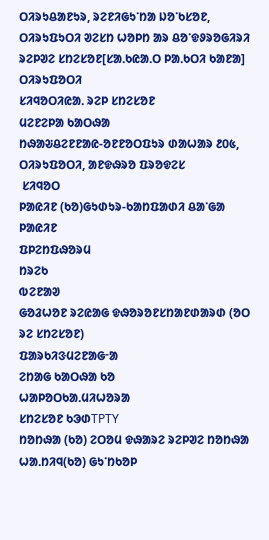ᱛᱤᱨᱩᱪᱟᱱᱩᱨ, ᱨᱮᱱᱤᱜᱩᱸᱴᱟ ᱡᱚᱸᱠᱥᱚᱱ, ᱛᱤᱨᱩᱯᱩᱛᱤ ᱣᱮᱥᱴ ᱦᱚᱞᱴ ᱟᱨ ᱪᱚᱸᱫᱽᱨᱚᱜᱤᱨᱤ ᱨᱮᱞᱣᱮ ᱥᱴᱮᱥᱚᱱ[ᱥᱟᱹᱠᱭᱟᱹᱛ ᱞᱟᱹᱠᱛᱤ ᱠᱟᱱᱟ]
ᱛᱤᱨᱩᱯᱚᱛᱤ
ᱥᱤᱧᱚᱛᱤᱭᱟᱹ ᱨᱮᱞ ᱥᱴᱮᱥᱚᱱ
ᱢᱮᱱᱮᱞᱟ ᱠᱟᱛᱷᱟ
ᱴᱷᱟᱶᱪᱮᱱᱱᱟᱭ-ᱚᱱᱱᱚᱛᱯᱩᱨ ᱰᱟᱦᱟᱨ ᱒᱐᱕, ᱛᱤᱨᱩᱯᱚᱛᱤ, ᱟᱱᱫᱷᱨᱚ ᱯᱨᱚᱫᱮᱥ
 ᱥᱤᱧᱚᱛ
ᱞᱟᱭᱤᱱ (ᱠᱚ)ᱜᱩᱰᱩᱨ-ᱠᱟᱴᱯᱟᱰᱤ ᱪᱟᱸᱜᱟ ᱞᱟᱭᱤᱱ
ᱯᱞᱮᱴᱯᱷᱚᱨᱢ
ᱴᱨᱮᱠ
ᱵᱮᱱᱟᱣ
ᱜᱚᱲᱦᱚᱱ ᱨᱮᱭᱟᱜ ᱫᱷᱚᱨᱚᱱᱥᱴᱟᱱᱰᱟᱨᱰ (ᱚᱛ ᱨᱮ ᱥᱴᱮᱥᱚᱱ)
ᱯᱟᱨᱠᱤᱝᱢᱮᱱᱟᱜᱼᱟ
ᱮᱴᱟᱜ ᱠᱟᱛᱷᱟ ᱠᱚ
ᱦᱟᱞᱚᱛᱠᱟᱹᱢᱤᱦᱚᱨᱟ
ᱥᱴᱮᱥᱚᱱ ᱠᱳᱰTPTY
ᱴᱚᱴᱷᱟ (ᱠᱚ) ᱮᱛᱚᱢ ᱫᱷᱟᱨᱮ ᱨᱮᱞᱣᱮ ᱴᱚᱴᱷᱟ
ᱦᱟᱹᱴᱤᱧ(ᱠᱚ) ᱜᱩᱸᱴᱠᱚᱞ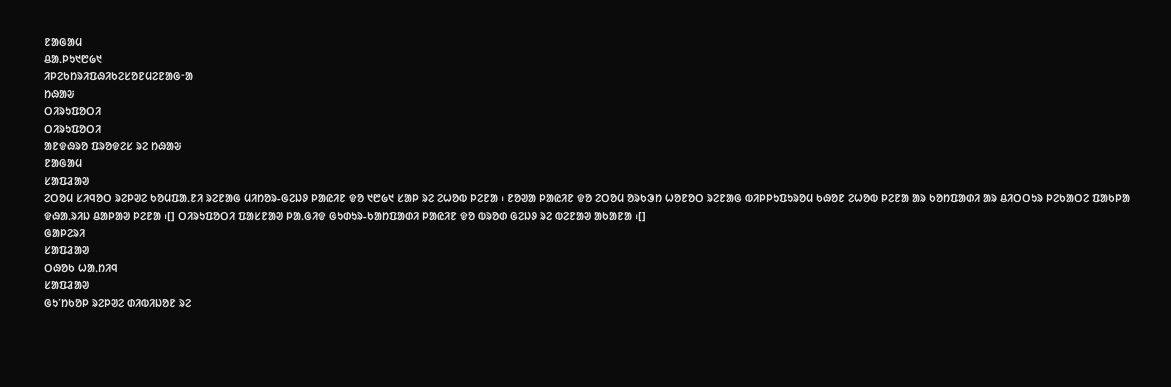ᱱᱟᱜᱟᱢ
ᱪᱟᱹᱞᱩ᱑᱘᱙᱑
ᱤᱞᱮᱠᱴᱨᱤᱯᱷᱤᱠᱮᱥᱚᱱᱢᱮᱱᱟᱜᱼᱟ
ᱴᱷᱟᱶ
ᱛᱤᱨᱩᱯᱚᱛᱤ
ᱛᱤᱨᱩᱯᱚᱛᱤ
ᱟᱱᱫᱷᱨᱚ ᱯᱨᱚᱫᱮᱥ ᱨᱮ ᱴᱷᱟᱶ
ᱱᱟᱜᱟᱢ
ᱥᱟᱯᱲᱟᱣ
ᱮᱛᱚᱢ ᱥᱤᱧᱚᱛ ᱨᱮᱞᱣᱮ ᱠᱚᱢᱯᱟᱹᱱᱤ ᱨᱮᱱᱟᱜ ᱢᱤᱴᱚᱨ-ᱜᱮᱡᱽ ᱞᱟᱭᱤᱱ ᱫᱚ ᱑᱘᱙᱑ ᱥᱟᱞ ᱨᱮ ᱮᱦᱚᱵ ᱞᱮᱱᱟ ᱾ ᱱᱚᱣᱟ ᱞᱟᱭᱤᱱ ᱫᱚ ᱮᱛᱚᱢ ᱚᱨᱠᱳᱴ ᱦᱚᱱᱚᱛ ᱨᱮᱱᱟᱜ ᱵᱤᱞᱞᱩᱯᱩᱨᱚᱢ ᱠᱷᱚᱱ ᱮᱦᱚᱵ ᱞᱮᱱᱟ ᱟᱨ ᱠᱚᱴᱯᱟᱰᱤ ᱟᱨ ᱪᱤᱛᱛᱩᱨ ᱞᱮᱠᱟᱛᱮ ᱯᱟᱠᱞᱟ ᱫᱷᱟᱹᱨᱤᱡ ᱪᱟᱞᱟᱣ ᱞᱮᱱᱟ ᱾[] ᱛᱤᱨᱩᱯᱚᱛᱤ ᱯᱟᱥᱱᱟᱣ ᱞᱟᱹᱜᱤᱫ ᱜᱩᱰᱩᱨ-ᱠᱟᱴᱯᱟᱰᱤ ᱞᱟᱭᱤᱱ ᱫᱚ ᱵᱨᱚᱰ ᱜᱮᱡᱽ ᱨᱮ ᱵᱮᱱᱟᱣ ᱟᱠᱟᱱᱟ ᱾[]
ᱜᱟᱞᱮᱨᱤ
ᱥᱟᱯᱲᱟᱣ
ᱛᱷᱚᱠ ᱦᱟᱹᱴᱤᱧ
ᱥᱟᱯᱲᱟᱣ
ᱜᱩᱸᱴᱠᱚᱞ ᱨᱮᱞᱣᱮ ᱰᱤᱵᱤᱡᱚᱱ ᱨᱮ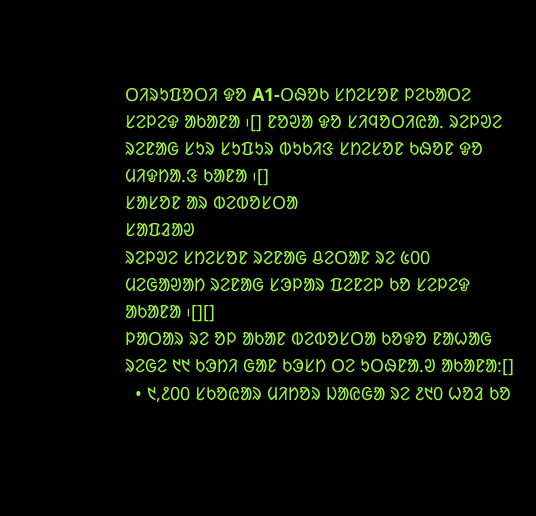ᱛᱤᱨᱩᱯᱚᱛᱤ ᱫᱚ A1-ᱛᱷᱚᱠ ᱥᱴᱮᱥᱚᱱ ᱞᱮᱠᱟᱛᱮ ᱥᱮᱞᱮᱫ ᱟᱠᱟᱱᱟ ᱾[] ᱱᱚᱣᱟ ᱫᱚ ᱥᱤᱧᱚᱛᱤᱭᱟᱹ ᱨᱮᱞᱣᱮ ᱨᱮᱱᱟᱜ ᱥᱩᱨ ᱥᱩᱯᱩᱨ ᱵᱩᱠᱤᱝ ᱥᱴᱮᱥᱚᱱ ᱠᱷᱚᱱ ᱫᱚ ᱢᱤᱫᱴᱟᱹᱝ ᱠᱟᱱᱟ ᱾[]
ᱥᱟᱥᱚᱱ ᱟᱨ ᱵᱮᱵᱚᱥᱛᱟ
ᱥᱟᱯᱲᱟᱣ
ᱨᱮᱞᱣᱮ ᱥᱴᱮᱥᱚᱱ ᱨᱮᱱᱟᱜ ᱪᱮᱛᱟᱱ ᱨᱮ ᱕᱐᱐ ᱢᱮᱜᱟᱣᱟᱴ ᱨᱮᱱᱟᱜ ᱥᱳᱞᱟᱨ ᱯᱮᱱᱮᱞ ᱠᱚ ᱥᱮᱞᱮᱫ ᱟᱠᱟᱱᱟ ᱾[][]
ᱞᱟᱛᱟᱨ ᱨᱮ ᱚᱞ ᱟᱠᱟᱱ ᱵᱮᱵᱚᱥᱛᱟ ᱠᱚᱫᱚ ᱱᱟᱦᱟᱜ ᱨᱮᱜᱮ ᱑᱑ ᱠᱳᱴᱤ ᱜᱟᱱ ᱠᱳᱥᱴ ᱛᱮ ᱩᱛᱷᱱᱟᱹᱣ ᱟᱠᱟᱱᱟ:[]
  • ᱑,᱒᱐᱐ ᱥᱠᱚᱭᱟᱨ ᱢᱤᱴᱚᱨ ᱡᱟᱭᱜᱟ ᱨᱮ ᱒᱑᱐ ᱦᱚᱲ ᱠᱚ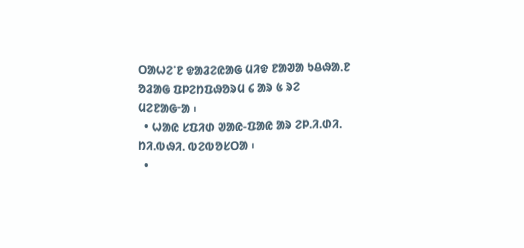ᱛᱟᱦᱮᱸᱱ ᱫᱟᱲᱮᱭᱟᱜ ᱢᱤᱫ ᱱᱟᱣᱟ ᱩᱪᱷᱟᱹᱱ ᱚᱲᱟᱜ ᱯᱞᱮᱴᱯᱷᱚᱨᱢ ᱔ ᱟᱨ ᱕ ᱨᱮ ᱢᱮᱱᱟᱜᱼᱟ ᱾
  • ᱦᱟᱭ ᱥᱯᱤᱰ ᱣᱟᱭ-ᱯᱟᱭ ᱟᱨ ᱮᱞ.ᱤ.ᱰᱤ. ᱴᱤ.ᱵᱷᱤ. ᱵᱮᱵᱚᱥᱛᱟ ᱾
  •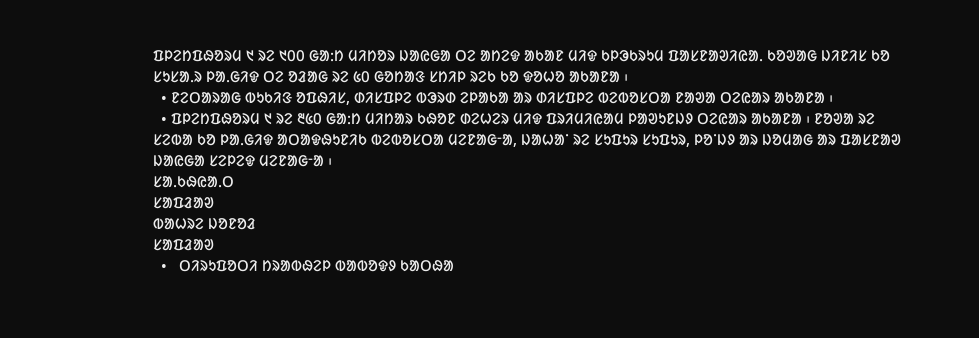ᱯᱞᱮᱴᱯᱷᱚᱨᱢ ᱑ ᱨᱮ ᱑᱐᱐ ᱜᱟᱺᱴ ᱢᱤᱴᱚᱨ ᱡᱟᱭᱜᱟ ᱛᱮ ᱟᱴᱮᱫ ᱟᱠᱟᱱ ᱢᱤᱫ ᱠᱞᱳᱠᱨᱩᱢ ᱯᱟᱥᱱᱟᱣᱤᱭᱟᱹ ᱠᱚᱣᱟᱜ ᱡᱤᱱᱤᱥ ᱠᱚ ᱥᱩᱥᱟᱹᱨ ᱞᱟᱹᱜᱤᱫ ᱛᱮ ᱚᱲᱟᱜ ᱨᱮ ᱕᱐ ᱜᱚᱴᱟᱝ ᱥᱴᱤᱞ ᱨᱮᱠ ᱠᱚ ᱫᱚᱦᱚ ᱟᱠᱟᱱᱟ ᱾
  • ᱱᱮᱛᱟᱨᱟᱜ ᱵᱩᱠᱤᱝ ᱚᱯᱷᱤᱥ, ᱰᱤᱥᱯᱞᱮ ᱵᱳᱨᱰ ᱮᱞᱟᱠᱟ ᱟᱨ ᱰᱤᱥᱯᱞᱮ ᱵᱮᱵᱚᱥᱛᱟ ᱱᱟᱣᱟ ᱛᱮᱭᱟᱨ ᱟᱠᱟᱱᱟ ᱾
  • ᱯᱞᱮᱴᱯᱷᱚᱨᱢ ᱑ ᱨᱮ ᱓᱕᱐ ᱜᱟᱺᱴ ᱢᱤᱴᱟᱨ ᱠᱷᱚᱱ ᱰᱮᱦᱮᱨ ᱢᱤᱫ ᱯᱨᱤᱢᱤᱭᱟᱢ ᱞᱟᱣᱩᱱᱡᱽ ᱛᱮᱭᱟᱨ ᱟᱠᱟᱱᱟ ᱾ ᱱᱚᱣᱟ ᱨᱮ ᱥᱮᱵᱟ ᱠᱚ ᱞᱟᱹᱜᱤᱫ ᱟᱛᱟᱫᱷᱩᱱᱤᱠ ᱵᱮᱵᱚᱥᱛᱟ ᱢᱮᱱᱟᱜᱼᱟ, ᱡᱟᱦᱟᱸ ᱨᱮ ᱥᱩᱯᱩᱨ ᱥᱩᱯᱩᱨ, ᱞᱚᱸᱡᱽ ᱟᱨ ᱡᱚᱢᱟᱜ ᱟᱨ ᱯᱟᱥᱱᱟᱣ ᱡᱟᱭᱜᱟ ᱥᱮᱞᱮᱫ ᱢᱮᱱᱟᱜᱼᱟ ᱾
ᱥᱟᱹᱠᱷᱭᱟᱹᱛ
ᱥᱟᱯᱲᱟᱣ
ᱵᱟᱦᱨᱮ ᱡᱚᱱᱚᱲ
ᱥᱟᱯᱲᱟᱣ
  •   ᱛᱤᱨᱩᱯᱚᱛᱤ ᱴᱨᱟᱵᱷᱮᱞ ᱵᱟᱵᱚᱫᱽ ᱠᱟᱛᱷᱟ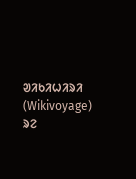ᱣᱤᱠᱤᱦᱤᱨᱤ (Wikivoyage) ᱨᱮ